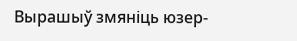Вырашыў змяніць юзер-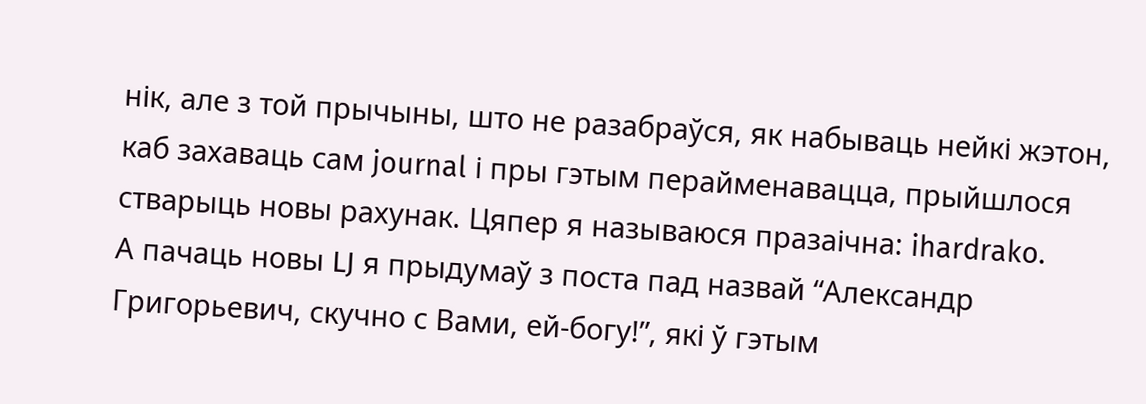нік, але з той прычыны, што не разабраўся, як набываць нейкі жэтон, каб захаваць сам journal і пры гэтым перайменавацца, прыйшлося стварыць новы рахунак. Цяпер я называюся празаічна: ihardrako.
А пачаць новы LJ я прыдумаў з поста пад назвай “Александр Григорьевич, скучно с Вами, ей-богу!”, які ў гэтым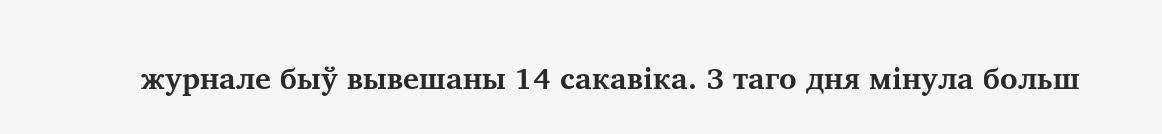журнале быў вывешаны 14 сакавіка. З таго дня мінула больш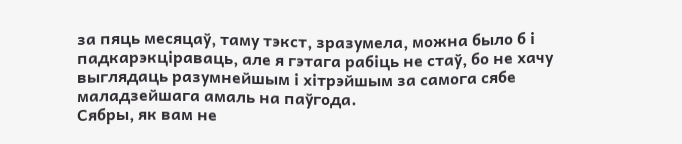за пяць месяцаў, таму тэкст, зразумела, можна было б і падкарэкціраваць, але я гэтага рабіць не стаў, бо не хачу выглядаць разумнейшым і хітрэйшым за самога сябе маладзейшага амаль на паўгода.
Сябры, як вам не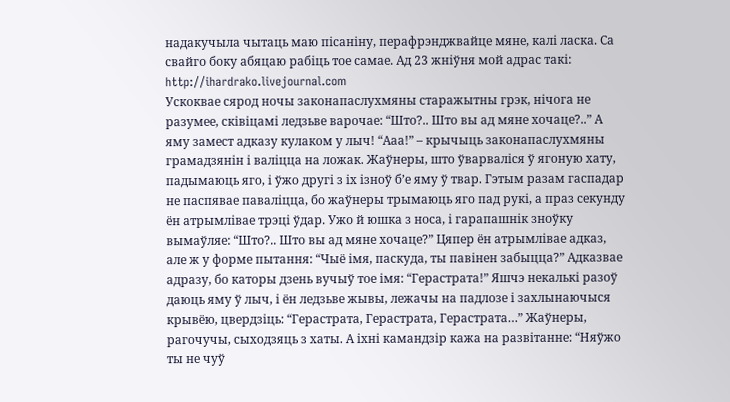надакучыла чытаць маю пісаніну, перафрэнджвайце мяне, калі ласка. Са свайго боку абяцаю рабіць тое самае. Ад 23 жніўня мой адрас такі: http://ihardrako.livejournal.com
Ускоквае сярод ночы законапаслухмяны старажытны грэк, нічога не разумее, сківіцамі ледзьве варочае: “Што?.. Што вы ад мяне хочаце?..” А яму замест адказу кулаком у лыч! “Ааа!” – крычыць законапаслухмяны грамадзянін і валіцца на ложак. Жаўнеры, што ўварваліся ў ягоную хату, падымаюць яго, і ўжо другі з іх ізноў б’е яму ў твар. Гэтым разам гаспадар не паспявае паваліцца, бо жаўнеры трымаюць яго пад рукі, а праз секунду ён атрымлівае трэці ўдар. Ужо й юшка з носа, і гарапашнік зноўку вымаўляе: “Што?.. Што вы ад мяне хочаце?” Цяпер ён атрымлівае адказ, але ж у форме пытання: “Чыё імя, паскуда, ты павінен забыцца?” Адказвае адразу, бо каторы дзень вучыў тое імя: “Герастрата!” Яшчэ некалькі разоў даюць яму ў лыч, і ён ледзьве жывы, лежачы на падлозе і захлынаючыся крывёю, цвердзіць: “Герастрата, Герастрата, Герастрата…” Жаўнеры, рагочучы, сыходзяць з хаты. А іхні камандзір кажа на развітанне: “Няўжо ты не чуў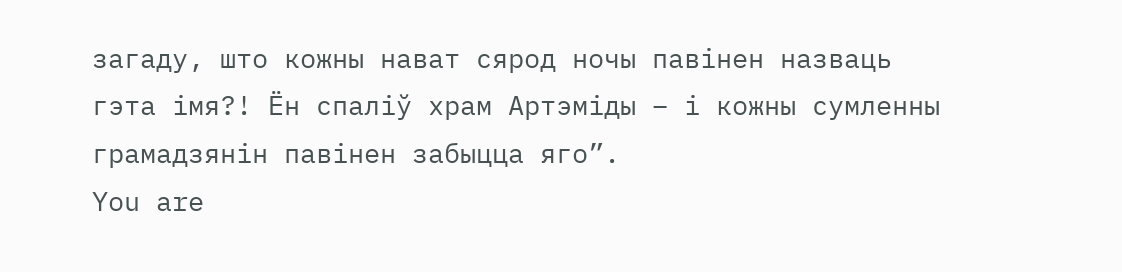загаду, што кожны нават сярод ночы павінен назваць гэта імя?! Ён спаліў храм Артэміды – і кожны сумленны грамадзянін павінен забыцца яго”.
You are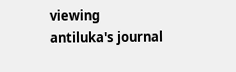viewing
antiluka's journal